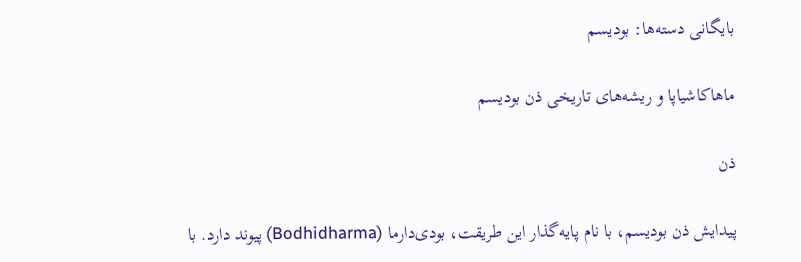بایگانی دسته‌ها: بودیسم

ماهاکاشیاپا و ریشه‌های تاریخی ذن بودیسم

ذن

پیدایش ذن بودیسم، با نام پایه‌گذار این طریقت، بودی‌دارما (Bodhidharma) پیوند دارد. با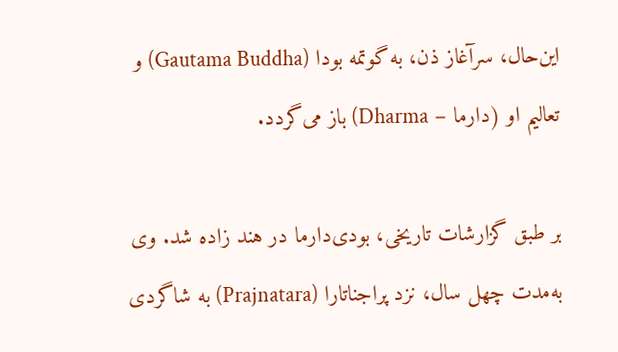این‌حال، سرآغاز ذن، به گوتمه بودا (Gautama Buddha) و تعالیم او (دارما – Dharma) باز می‌گردد.

بر طبق گزارشات تاریخی، بودی‌دارما در هند زاده شد. وی به‌مدت چهل سال، نزد پراجناتارا (Prajnatara) به شاگردی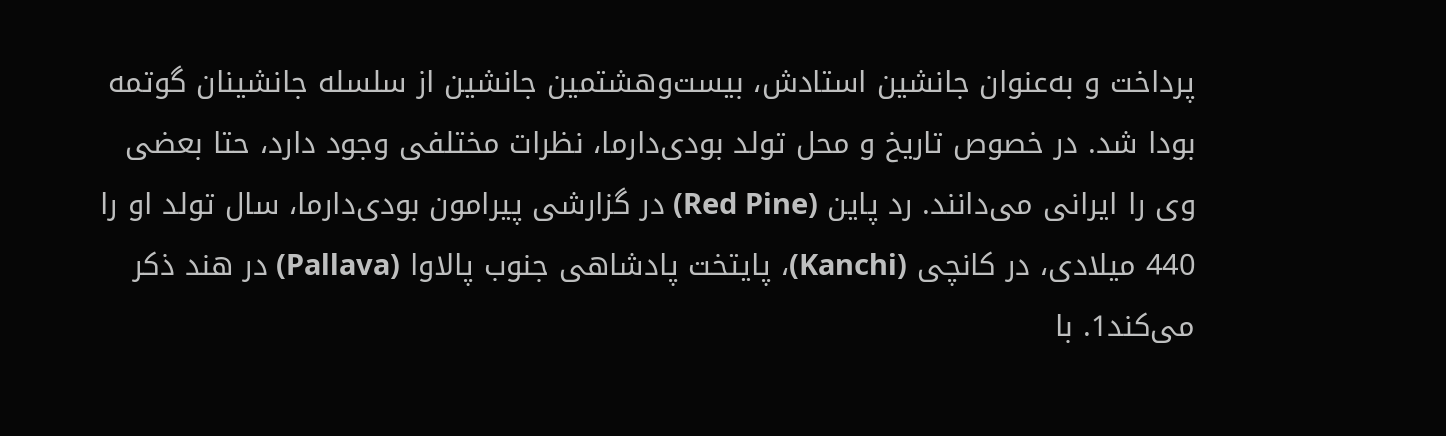پرداخت و به‌عنوان جانشین استادش، بیست‌و‌هشتمین جانشین از سلسله جانشینان گوتمه بودا شد. در خصوص تاریخ و محل تولد بودی‌دارما، نظرات مختلفی وجود دارد، حتا بعضی وی را ایرانی می‌دانند. رد پاین (Red Pine) در گزارشی پیرامون بودی‌دارما، سال تولد او را 440 میلادی، در کانچی (Kanchi)، پایتخت پادشاهی جنوب پالاوا (Pallava) در هند ذکر می‌کند1. با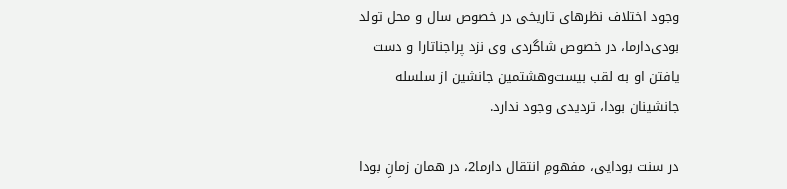وجود اختلاف نظرهای تاریخی در خصوص سال و محل تولد بودی‌دارما، در خصوص شاگردی وی نزد پراجناتارا و دست یافتن او به لقب بیست‌و‌هشتمین جانشین از سلسله جانشینان بودا، تردیدی وجود ندارد.

در سنت بودایی، مفهومِ انتقال دارما2، در همان زمانِ بودا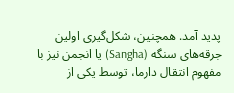پدید آمد. همچنین، شکل‌گیری اولین جرقه‌های سنگه (Sangha) یا انجمن نیز با مفهوم انتقال دارما، توسط یکی از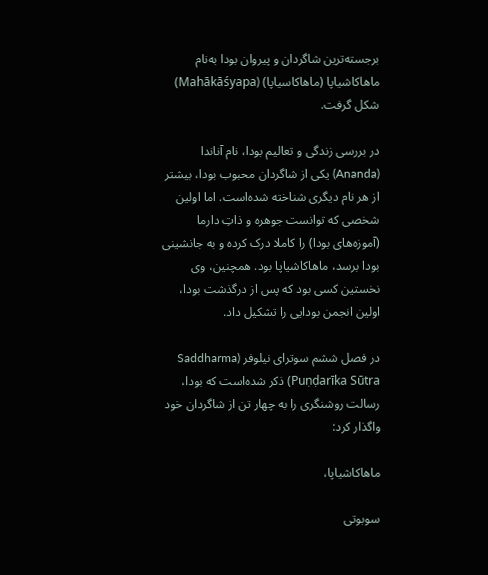برجسته‌ترین شاگردان و پیروان بودا به‌نام ماهاکاشیاپا (ماهاکاسیاپا) (Mahākāśyapa) شکل گرفت.

در بررسی زندگی و تعالیم بودا، نام آناندا (Ananda) یکی از شاگردان محبوب بودا، بیشتر از هر نام دیگری شناخته شده‌است. اما اولین شخصی که توانست جوهره و ذاتِ دارما (آموزه‌های بودا) را کاملا درک کرده و به جانشینی بودا برسد، ماهاکاشیاپا بود. همچنین، وی نخستین کسی بود که پس از درگذشت بودا، اولین انجمن بودایی را تشکیل داد.

در فصل ششم سوترای نیلوفر (Saddharma Puṇḍarīka Sūtra) ذکر شده‌است که بودا، رسالت روشنگری را به چهار تن از شاگردان خود واگذار کرد:

ماهاکاشیاپا،

سوبوتی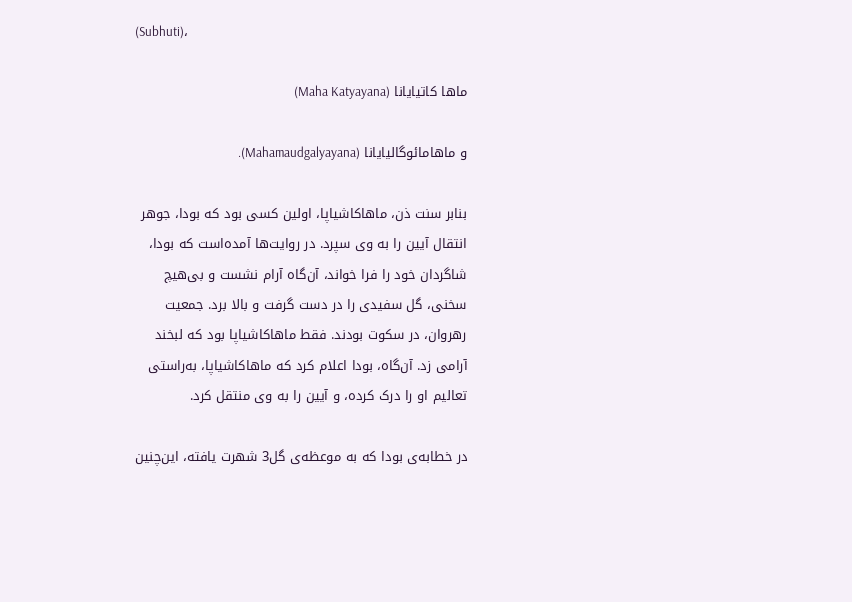(Subhuti)،

ماها کاتیایانا (Maha Katyayana)

و ماهامائوگالیایانا (Mahamaudgalyayana).

بنابر سنت ذن، ماهاکاشیاپا، اولین کسی بود که بودا، جوهر انتقال آیین را به وی سپرد. در روایت‌ها آمده‌است که بودا، شاگردان خود را فرا خواند، آن‌گاه آرام نشست و بی‌هیچ سخنی، گل سفیدی را در دست گرفت و بالا برد. جمعیت رهروان، در سکوت بودند. فقط ماهاکاشیاپا بود که لبخند آرامی زد. آن‌گاه، بودا اعلام کرد که ماهاکاشیاپا، به‌راستی تعالیم او را درک کرده، و آیین را به وی منتقل کرد.

در خطابه‌ی بودا که به موعظه‌ی گل3 شهرت یافته، این‌چنین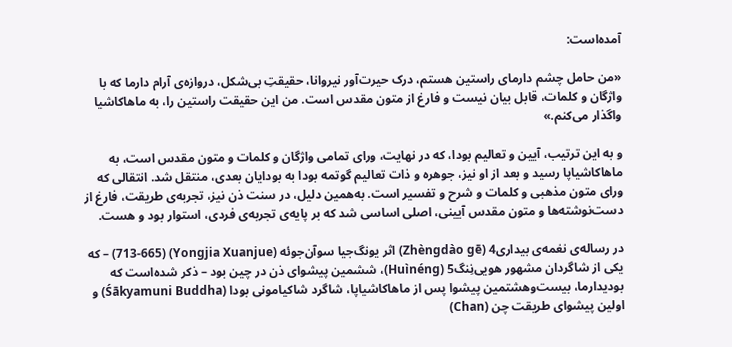آمده‌است:

«من حامل چشم دارمای راستین هستم، درک حیرت‌آور نیروانا، حقیقتِ بی‌شکل، دروازه‌ی آرام دارما که با واژگان و کلمات، قابل بیان نیست و فارغ از متون مقدس است. من این حقیقت راستین را، به ماهاکاشیا واگذار می‌کنم.»

و به این ترتیب، آیین و تعالیم بودا، که در نهایت، ورای تمامی واژگان و کلمات و متون مقدس است، به ماهاکاشیاپا رسید و بعد از او نیز، جوهره و ذات تعالیم گوتمه بودا به بودایان بعدی، منتقل شد. انتقالی که ورای متون مذهبی و کلمات و شرح و تفسیر است. به‌همین دلیل، در سنت ذن نیز، تجربه‌ی طریقت، فارغ از دست‌نوشته‌ها و متون مقدس آیینی، اصلی اساسی شد که بر پایه‌ی تجربه‌ی فردی، استوار بود و هست.

در رساله‌ی نغمه‌ی بیداری4 (Zhèngdào gē) اثر یونگ‌جیا سوآن‌جوئه (Yongjia Xuanjue) (713-665) – که یکی از شاگردان مشهور هویی‌نِنگ5 (Huìnéng)، ششمین پیشوای ذن در چین بود – ذکر شده‌است که بودیدارما، بیست‌و‌هشتمین پیشوا پس از ماهاکاشیاپا، شاگرد شاکیامونی بودا (Śākyamuni Buddha) و اولین پیشوای طریقت چن (Chan)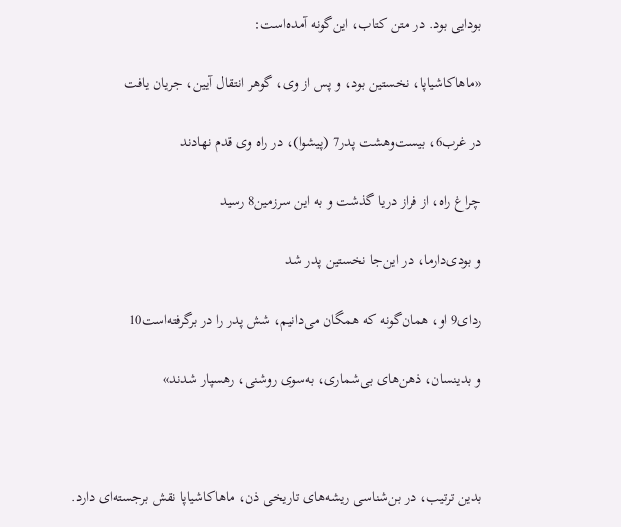بودایی بود. در متن کتاب، این‌گونه آمده‌است:

«ماهاکاشیاپا، نخستین بود، و پس از وی، گوهر انتقال آیین، جریان یافت

در غرب6، بیست‌و‌هشت پدر7 (پیشوا)، در راه وی قدم نهادند

چراغ راه، از فراز دریا گذشت و به این سرزمین8 رسید

و بودی‌دارما، در این‌جا نخستین پدر شد

ردای9 او، همان‌گونه که همگان می‌دانیم، شش پدر را در برگرفته‌است10

و بدینسان، ذهن‌های بی‌شماری، به‌سوی روشنی، رهسپار شدند»



بدین ترتیب، در بن‌شناسی ریشه‌های تاریخی ذن، ماهاکاشیاپا نقش برجسته‌ای دارد.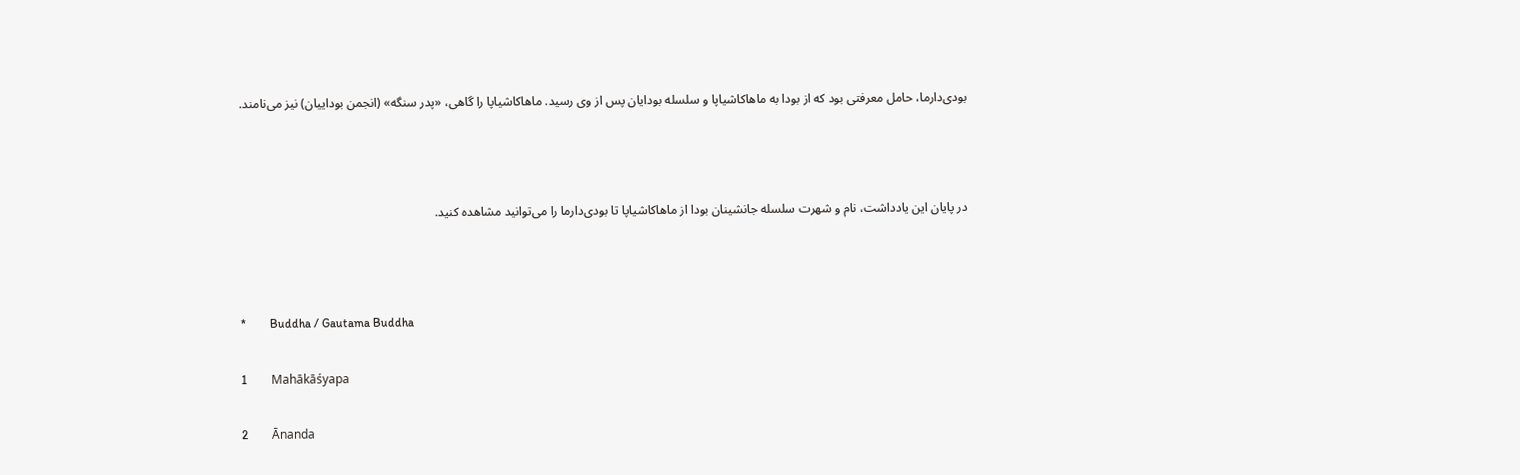بودی‌دارما، حامل معرفتی بود که از بودا به ماهاکاشیاپا و سلسله بودایان پس از وی رسید. ماهاکاشیاپا را گاهی، «پدر سنگه» (انجمن بوداییان) نیز می‌نامند.



در پایان این یادداشت، نام و شهرت سلسله جانشینان بودا از ماهاکاشیاپا تا بودی‌دارما را می‌توانید مشاهده کنید.



*        Buddha / Gautama Buddha

1        Mahākāśyapa

2        Ānanda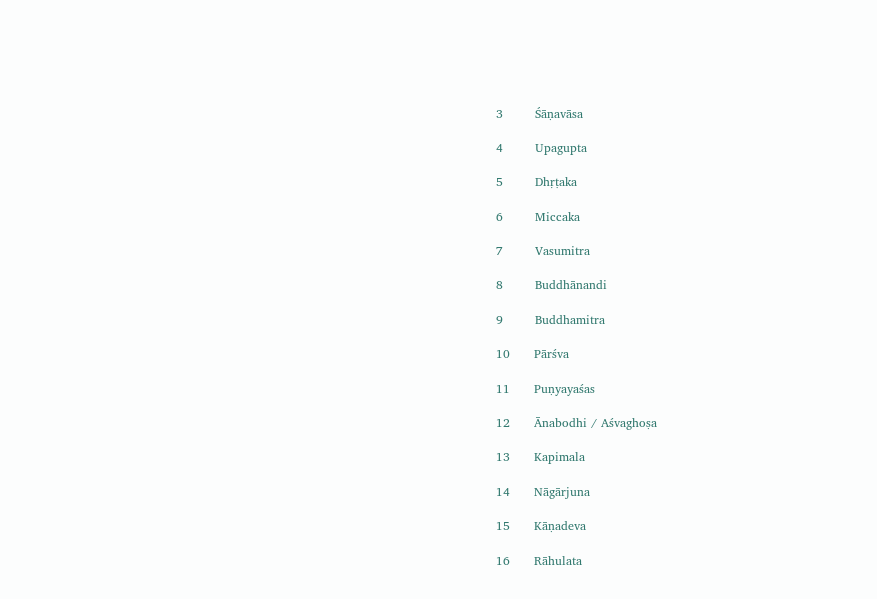3        Śāṇavāsa

4        Upagupta

5        Dhṛṭaka

6        Miccaka

7        Vasumitra

8        Buddhānandi

9        Buddhamitra

10      Pārśva

11      Puṇyayaśas

12      Ānabodhi / Aśvaghoṣa

13      Kapimala

14      Nāgārjuna

15      Kāṇadeva

16      Rāhulata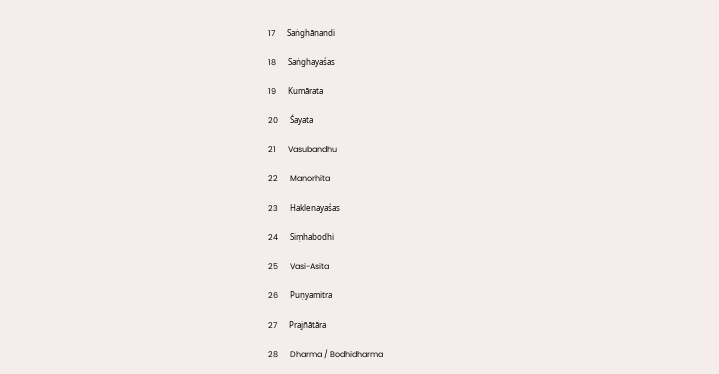17      Saṅghānandi

18      Saṅghayaśas

19      Kumārata

20      Śayata

21      Vasubandhu

22      Manorhita

23      Haklenayaśas

24      Siṃhabodhi

25      Vasi-Asita

26      Puṇyamitra

27      Prajñātāra

28      Dharma / Bodhidharma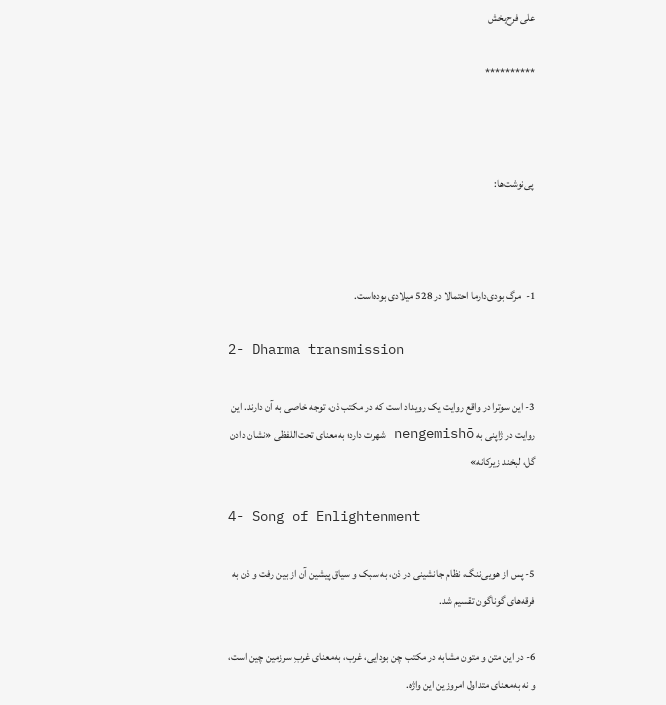علی فرح‌بخش

**********



 پی‌نوشت‌ها:



1-  مرگ بودی‌دارما احتمالا در 528 میلادی بوده‌است.

2- Dharma transmission

3- این سوترا در واقع روایت یک رویداد است که در مکتب ذن، توجه خاصی به آن دارند. این روایت در ژاپنی به nengemishō شهرت دارد؛ به‌معنای تحت‌اللفظی «نشان دادن گل، لبخند زیرکانه»

4- Song of Enlightenment

5- پس از ھویی‌ننگ، نظام جانشینی در ذن، به سبک و سیاق پیشین آن از بین رفت و ذن به فرقه‌ھای گوناگون تقسیم شد.

6- در این متن و متون مشابه در مکتب چن بودایی، غرب، به‌معنای غربِ سرزمین چین است، و نه به‌معنای متداول امروزین این واژه.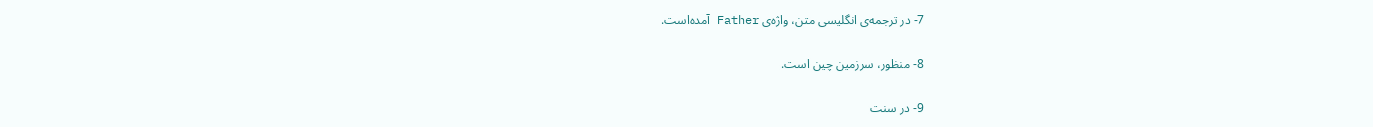7- در ترجمه‌ی انگلیسی متن، واژه‌ی Father آمده‌است.

8- منظور، سرزمین چین است.

9- در سنت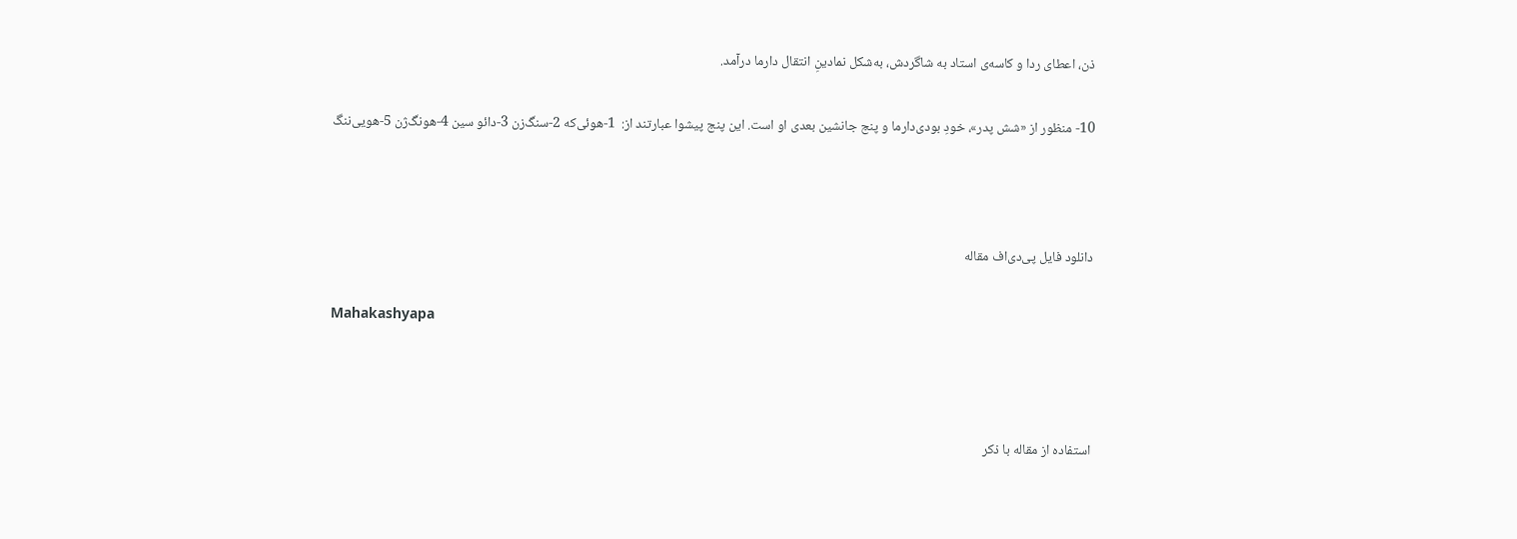ذن، اعطای ردا و کاسه‌ی استاد به شاگردش، به‌شکل نمادینِ انتقال دارما درآمد.

10- منظور از «شش پدر»، خودِ بودی‌دارما و پنج جانشین بعدی او است. این پنج پیشوا عبارتند از:  1-هوئی‌که 2-سنگ‌زن 3-دائو سین 4-هونگ‌ژن 5-هویی‌ننگ



دانلود فایل پی‌دی‌اف مقاله

Mahakashyapa



استفاده از مقاله با ذکر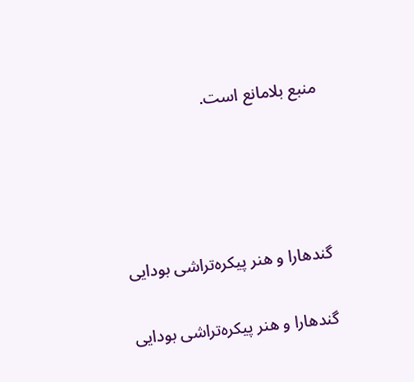منبع بلامانع است.




گندهارا و هنر پیکره‌تراشی بودایی

گندهارا و هنر پیکره‌تراشی بودایی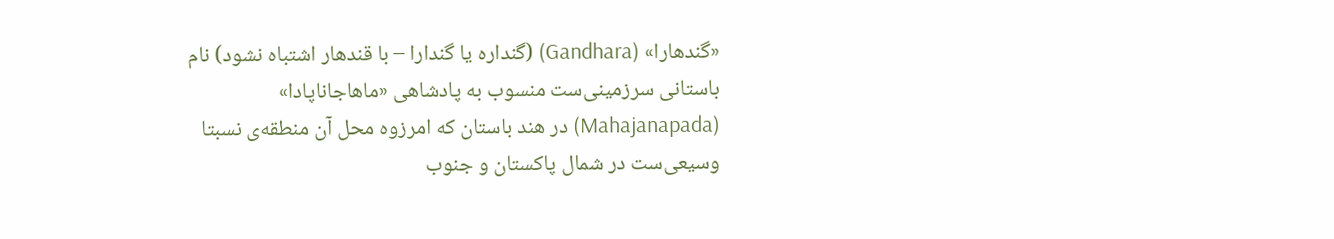«گندهارا» (Gandhara) (گنداره یا گندارا – با قندهار اشتباه نشود) نام باستانی سرزمینی‌ست منسوب به پادشاهی «ماهاجاناپادا» (Mahajanapada) در هند باستان که امرزوه محل آن منطقه‌ی نسبتا وسیعی‌ست در شمال پاکستان و جنوب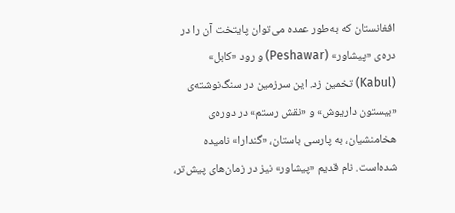افغانستان که به‌طور عمده می‌توان پایتخت آن را در دره‌ی «پیشاور» (Peshawar) و رود «کابل» (Kabul) تخمین زد. این سرزمین در سنگ‌نوشته‌ی «بیستون داریوش» و «نقش رستم» در دوره‌ی هخامنشیان، به پارسی باستان، «گندارا» نامیده شده‌است. نام قدیم «پیشاور» نیز در زمان‌های پیش‌تر،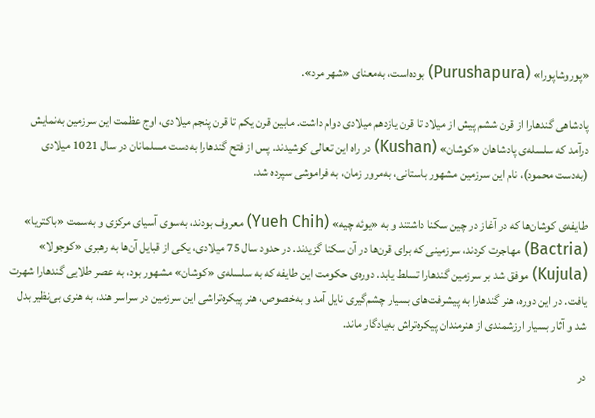«پوروشاپورا» (Purushapura) بوده‌است، به‌معنای «شهر مرد».

پادشاهی گندهارا از قرن ششم پیش از میلاد تا قرن یازدهم میلادی دوام داشت. ما‌بین قرن یکم تا قرن پنجم میلادی، اوج عظمت این سرزمین به‌نمایش در‌آمد که سلسله‌ی پادشاهان «کوشان» (Kushan) در راه این تعالی کوشیدند. پس از فتح گندهارا به‌دست مسلمانان در سال 1021 میلادی (به‌دست محمود)، نام این سرزمین مشهور باستانی، به‌مرور زمان، به فراموشی سپرده شد.

طایفه‌ی کوشان‌ها که در آغاز در چین سکنا داشتند و به «یوئه چیه» (Yueh Chih) معروف بودند، به‌سوی آسیای مرکزی و به‌سمت «باکتریا» (Bactria) مهاجرت کردند، سرزمینی که برای قرن‌ها در آن سکنا گزیدند. در حدود سال 75 میلادی، یکی از قبایل آن‌ها به رهبری «کوجولا» (Kujula) موفق شد بر سرزمین گندهارا تسلط یابد. دوره‌ی حکومت این طایفه که به سلسله‌ی «کوشان» مشهور بود، به عصر طلایی گندهارا شهرت یافت. در این دوره، هنر گندهارا به پیشرفت‌های بسیار چشم‌گیری نایل آمد و به‌خصوص، هنر پیکره‌تراشی این سرزمین در سراسر هند، به هنری بی‌نظیر بدل شد و آثار بسیار ارزشمندی از هنرمندان پیکره‌تراش به‌یادگار ماند.

در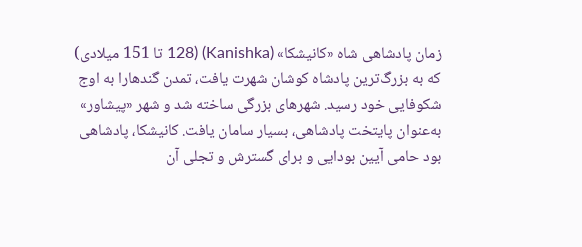زمان پادشاهی شاه «کانیشکا» (Kanishka) (128 تا 151 میلادی) که به بزرگ‌ترین پادشاه کوشان شهرت یافت، تمدن گندهارا به اوج شکوفایی خود رسید. شهرهای بزرگی ساخته شد و شهر «پیشاور» به‌عنوان پایتخت پادشاهی، بسیار سامان یافت. کانیشکا، پادشاهی بود حامی آیین بودایی و برای گسترش و تجلی آن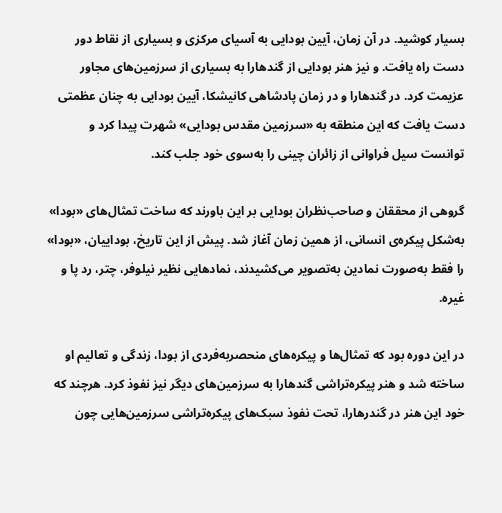بسیار کوشید. در آن زمان، آیین بودایی به آسیای مرکزی و بسیاری از نقاط دور دست راه یافت. و نیز هنر بودایی از گندهارا به بسیاری از سرزمین‌های مجاور عزیمت کرد. در گندهارا و در زمان پادشاهی کانیشکا، آیین بودایی به چنان عظمتی دست یافت که این منطقه به «سرزمین مقدس بودایی» شهرت پیدا کرد و توانست سیل فراوانی از زائران چینی را به‌سوی خود جلب کند.

گروهی از محققان و صاحب‌نظران بودایی بر این باورند که ساخت تمثال‌های «بودا» به‌شکل پیکره‌ی انسانی، از همین زمان آغاز شد. پیش از این تاریخ، بوداییان، «بودا» را فقط به‌صورت نمادین به‌تصویر می‌کشیدند، نمادهایی نظیر نیلوفر، چتر، رد پا و غیره.

در این دوره بود که تمثال‌ها و پیکره‌های منحصر‌به‌فردی از بودا، زندگی و تعالیم او ساخته شد و هنر پیکره‌تراشی گندهارا به سرزمین‌های دیگر نیز نفوذ کرد. هرچند که خود این هنر در گندرهارا، تحت نفوذ سبک‌های پیکره‌تراشی سرزمین‌هایی چون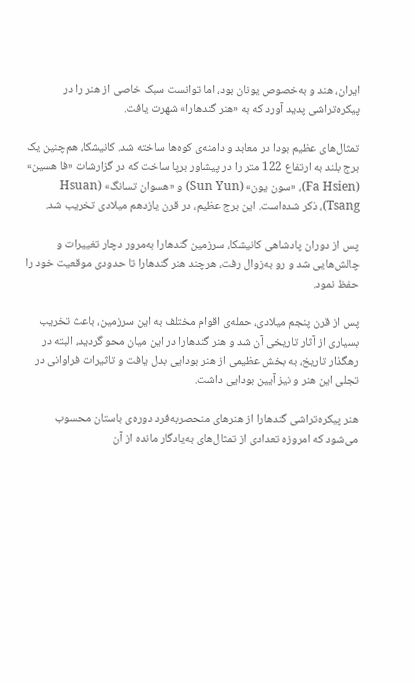ایران، هند و به‌خصوص یونان بود، اما توانست سبک خاصی از هنر را در پیکره‌تراشی پدید آورد که به «هنر گندهارا» شهرت یافت.

تمثال‌های عظیم بودا در معابد و دامنه‌ی کوه‌ها ساخته شد. کانیشکا، هم‌چنین یک برج بلند به ارتفاع 122 متر را در پیشاور برپا ساخت که در گزارشات «فا هسین» (Fa Hsien)، «سون یون» (Sun Yun) و «هسوان تسانگ» (Hsuan Tsang)، ذکر شده‌است. این برج عظیم، در قرن یازدهم میلادی تخریب شد.

پس از دوران پادشاهی کانیشکا، سرزمین گندهارا به‌مرور دچار تغییرات و چالش‌هایی شد و رو به‌زوال رفت‌، هرچند هنر گندهارا تا حدودی موقعیت خود را حفظ نمود.

پس از قرن پنجم میلادی، حمله‌ی اقوام مختلف به این سرزمین، باعث تخریب بسیاری از آثار تاریخی آن شد و هنر گندهارا در این میان محو گردید، البته در رهگذار تاریخ، به بخش عظیمی از هنر بودایی بدل یافت و تاثیرات فراوانی در تجلی این هنر و نیز آیین بودایی داشت.

هنر پیکره‌تراشی گندهارا از هنرهای منحصر‌به‌فرد دوره‌ی باستان محسوب می‌شود که امروزه تعدادی از تمثال‌های به‌یادگار مانده از آن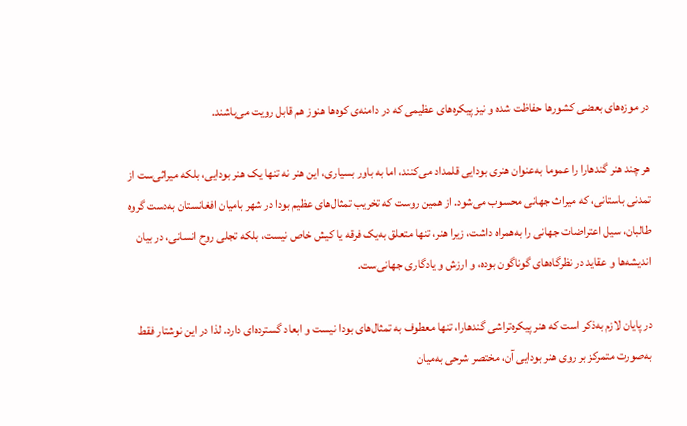در موزه‌های بعضی کشورها حفاظت شده و نیز پیکره‌های عظیمی که در دامنه‌ی کوه‌ها هنوز هم قابل رویت می‌باشند.

هر چند هنر گندهارا را عموما به‌عنوان هنری بودایی قلمداد می‌کنند، اما به باور بسیاری، این هنر نه تنها یک هنر بودایی، بلکه میراثی‌ست از تمدنی باستانی، که میراث جهانی محسوب می‌شود. از همین روست که تخریب تمثال‌های عظیم بودا در شهر بامیان افغانستان به‌دست گروه طالبان، سیل اعتراضات جهانی را به‌همراه داشت، زیرا هنر، تنها متعلق به‌یک فرقه یا کیش خاص نیست، بلکه تجلی روح انسانی، در بیان اندیشه‌ها و عقاید در نظرگاه‌های گوناگون بوده، و ارزش و یادگاری جهانی‌ست.

در پایان لازم به‌ذکر است که هنر پیکره‌تراشی گندهارا، تنها معطوف به تمثال‌های بودا نیست و ابعاد گسترده‌ای دارد. لذا در این نوشتار فقط به‌صورت متمرکز بر روی هنر بودایی آن، مختصر شرحی به‌میان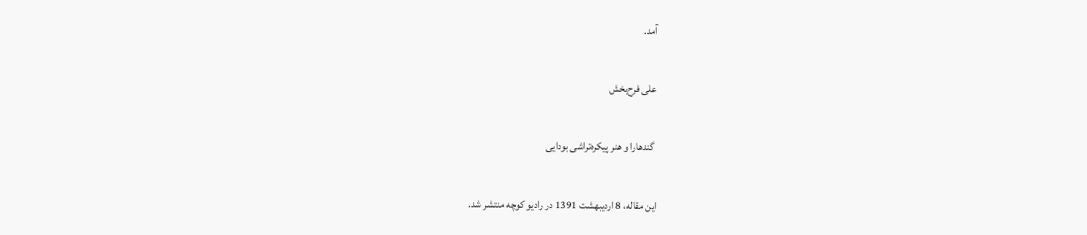آمد.

علی فرح‌بخش

 گندهارا و هنر پیکره‌تراشی بودایی

این مقاله، 8 اردیبهشت 1391 در رادیو کوچه منتشر شد.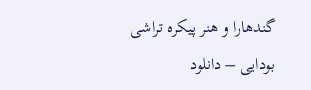گندهارا و هنر پیکره تراشی بودایی – دانلود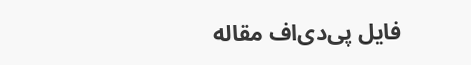فایل پی‌دی‌اف مقاله